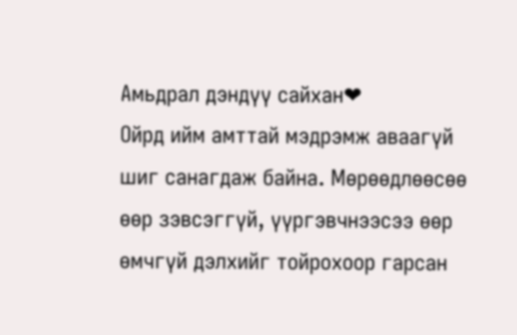Амьдрал дэндүү сайхан❤
Ойрд ийм амттай мэдрэмж аваагүй шиг санагдаж байна. Мөрөөдлөөсөө өөр зэвсэггүй, үүргэвчнээсээ өөр өмчгүй дэлхийг тойрохоор гарсан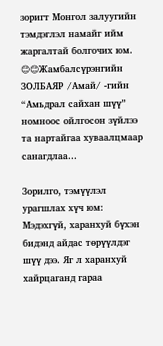зоригт Монгол залуугийн тэмдэглэл намайг ийм жаргалтай болгочих юм. 😊😊Жамбалсүрэнгийн ЗОЛБАЯР /Амай/ -гийн “Амьдрал сайхан шүү” номноос ойлгосон зүйлээ та нартайгаа хуваалцмаар санагдлаа…

Зорилго, тэмүүлэл урагшлах хүч юм:
Мэдэхгүй, харанхуй бүхэн бидэнд айдас төрүүлдэг шүү дээ. Яг л харанхуй хайрцаганд гараа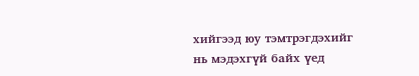хийгээд юу тэмтрэгдэхийг нь мэдэхгүй байх үед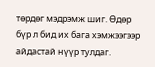төрдөг мэдрэмж шиг. Өдөр бүр л бид их бага хэмжээгээр айдастай нүүр тулдаг.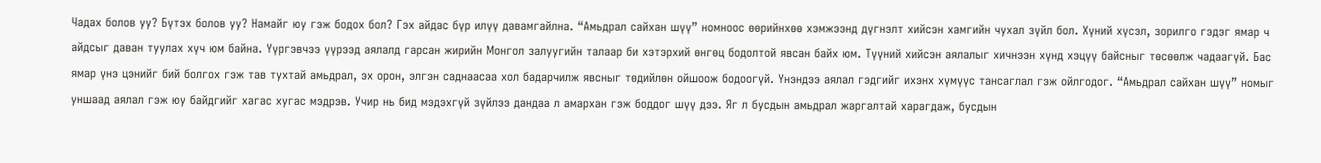Чадах болов уу? Бүтэх болов уу? Намайг юу гэж бодох бол? Гэх айдас бүр илүү давамгайлна. “Амьдрал сайхан шүү” номноос өөрийнхөө хэмжээнд дүгнэлт хийсэн хамгийн чухал зүйл бол. Хүний хүсэл, зорилго гэдэг ямар ч айдсыг даван туулах хүч юм байна. Үүргэвчээ үүрээд аялалд гарсан жирийн Монгол залуугийн талаар би хэтэрхий өнгөц бодолтой явсан байх юм. Түүний хийсэн аялалыг хичнээн хүнд хэцүү байсныг төсөөлж чадаагүй. Бас ямар үнэ цэнийг бий болгох гэж тав тухтай амьдрал, эх орон, элгэн саднаасаа хол бадарчилж явсныг төдийлөн ойшоож бодоогүй. Үнэндээ аялал гэдгийг ихэнх хүмүүс тансаглал гэж ойлгодог. “Амьдрал сайхан шүү” номыг уншаад аялал гэж юу байдгийг хагас хугас мэдрэв. Учир нь бид мэдэхгүй зүйлээ дандаа л амархан гэж боддог шүү дээ. Яг л бусдын амьдрал жаргалтай харагдаж, бусдын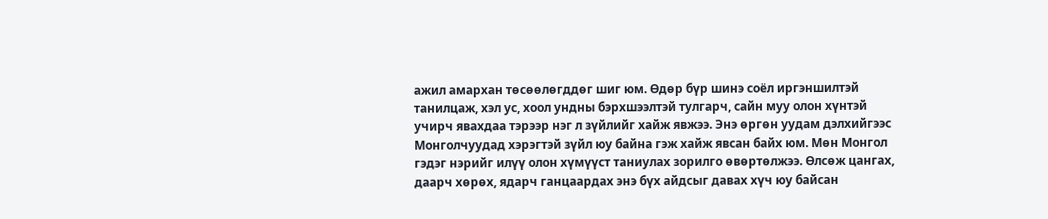ажил амархан төсөөлөгддөг шиг юм. Өдөр бүр шинэ соёл иргэншилтэй танилцаж, хэл ус, хоол ундны бэрхшээлтэй тулгарч, сайн муу олон хүнтэй учирч явахдаа тэрээр нэг л зүйлийг хайж явжээ. Энэ өргөн уудам дэлхийгээс Монголчуудад хэрэгтэй зүйл юу байна гэж хайж явсан байх юм. Мөн Монгол гэдэг нэрийг илүү олон хүмүүст таниулах зорилго өвөртөлжээ. Өлсөж цангах, даарч хөрөх, ядарч ганцаардах энэ бүх айдсыг давах хүч юу байсан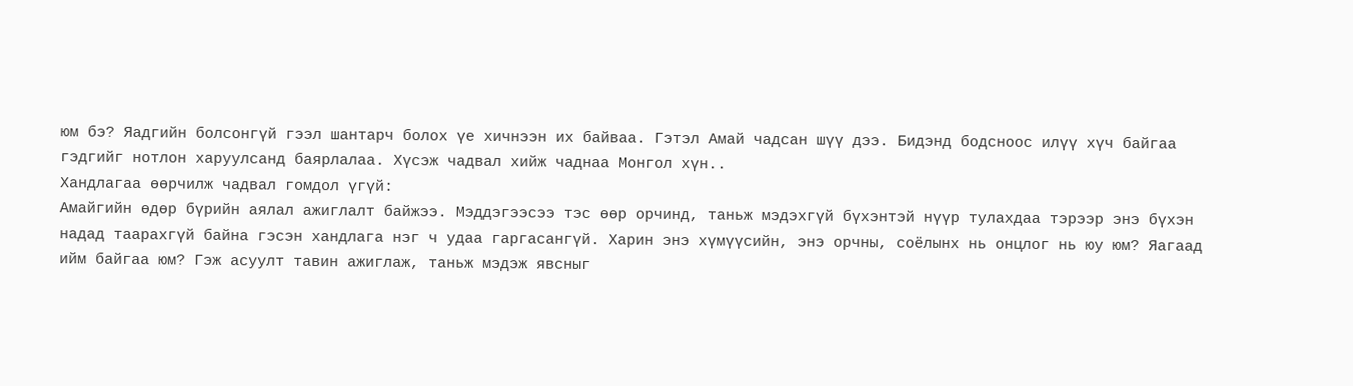юм бэ? Яадгийн болсонгүй гээл шантарч болох үе хичнээн их байваа. Гэтэл Амай чадсан шүү дээ. Бидэнд бодсноос илүү хүч байгаа гэдгийг нотлон харуулсанд баярлалаа. Хүсэж чадвал хийж чаднаа Монгол хүн..
Хандлагаа өөрчилж чадвал гомдол үгүй:
Амайгийн өдөр бүрийн аялал ажиглалт байжээ. Мэддэгээсээ тэс өөр орчинд, таньж мэдэхгүй бүхэнтэй нүүр тулахдаа тэрээр энэ бүхэн надад таарахгүй байна гэсэн хандлага нэг ч удаа гаргасангүй. Харин энэ хүмүүсийн, энэ орчны, соёлынх нь онцлог нь юу юм? Яагаад ийм байгаа юм? Гэж асуулт тавин ажиглаж, таньж мэдэж явсныг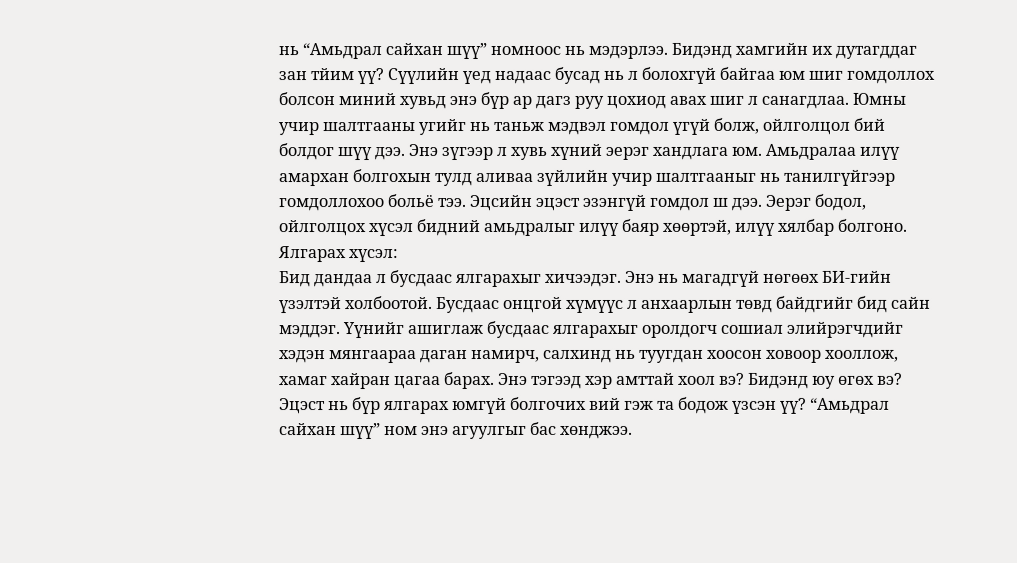нь “Амьдрал сайхан шүү” номноос нь мэдэрлээ. Бидэнд хамгийн их дутагддаг зан тйим үү? Сүүлийн үед надаас бусад нь л болохгүй байгаа юм шиг гомдоллох болсон миний хувьд энэ бүр ар дагз руу цохиод авах шиг л санагдлаа. Юмны учир шалтгааны угийг нь таньж мэдвэл гомдол үгүй болж, ойлголцол бий болдог шүү дээ. Энэ зүгээр л хувь хүний эерэг хандлага юм. Амьдралаа илүү амархан болгохын тулд аливаа зүйлийн учир шалтгааныг нь танилгүйгээр гомдоллохоо больё тээ. Эцсийн эцэст эзэнгүй гомдол ш дээ. Эерэг бодол, ойлголцох хүсэл бидний амьдралыг илүү баяр хөөртэй, илүү хялбар болгоно.
Ялгарах хүсэл:
Бид дандаа л бусдаас ялгарахыг хичээдэг. Энэ нь магадгүй нөгөөх БИ-гийн үзэлтэй холбоотой. Бусдаас онцгой хүмүүс л анхаарлын төвд байдгийг бид сайн мэддэг. Үүнийг ашиглаж бусдаас ялгарахыг оролдогч сошиал элийрэгчдийг хэдэн мянгаараа даган намирч, салхинд нь туугдан хоосон ховоор хооллож, хамаг хайран цагаа барах. Энэ тэгээд хэр амттай хоол вэ? Бидэнд юу өгөх вэ? Эцэст нь бүр ялгарах юмгүй болгочих вий гэж та бодож үзсэн үү? “Амьдрал сайхан шүү” ном энэ агуулгыг бас хөнджээ.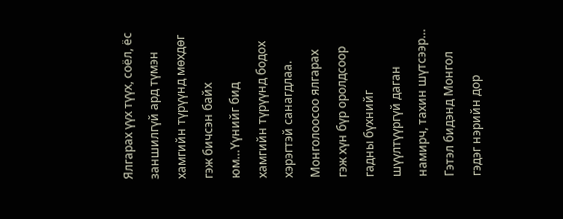Ялгарах үүх түүх, соёл, ёс заншилгүй ард түмэн хамгийн түрүүнд мөхдөг гэж бичсэн байх юм…Үүнийг бид хамгийн түрүүнд бодох хэрэгтэй санагдлаа. Монголоосоо ялгарах гэж хүн бүр оролдсоор гадны бүхнийг шүүлтүүргүй даган намирч, тахин шүтсээр… Гэтэл бидэнд Монгол гэдэг нэрийн дор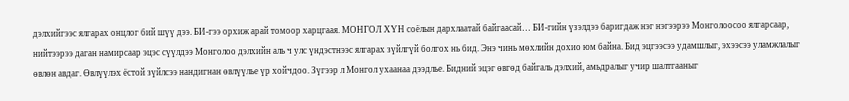дэлхийгээс ялгарах онцлог бий шүү дээ. БИ-гээ орхиж арай томоор харцгаая. МОНГОЛ ХҮН соёлын дархлаатай байгаасай… БИ-гийн үзэлдээ баригдаж нэг нэгээрээ Монголоосоо ялгарсаар, нийтээрээ даган намирсаар эцэс сүүлдээ Монголоо дэлхийн аль ч улс үндэстнээс ялгарах зүйлгүй болгох нь бид. Энэ чинь мөхлийн дохио юм байна. Бид эцгээсээ удамшлыг, эхээсээ уламжлалыг өвлөн авдаг. Өвлүүлэх ёстой зүйлсээ нандигнан өвлүүлье үр хойчдоо. Зүгээр л Монгол ухаанаа дээдлье. Бидний эцэг өвгөд байгаль дэлхий, амьдралыг учир шалтгааныг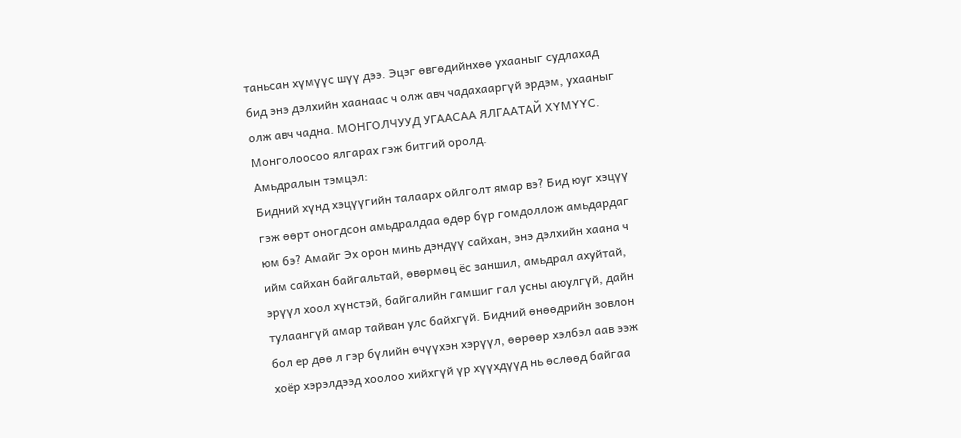таньсан хүмүүс шүү дээ. Эцэг өвгөдийнхөө ухааныг судлахад бид энэ дэлхийн хаанаас ч олж авч чадахааргүй эрдэм, ухааныг олж авч чадна. МОНГОЛЧУУД УГААСАА ЯЛГААТАЙ ХҮМҮҮС. Монголоосоо ялгарах гэж битгий оролд.
Амьдралын тэмцэл:
Бидний хүнд хэцүүгийн талаарх ойлголт ямар вэ? Бид юуг хэцүү гэж өөрт оногдсон амьдралдаа өдөр бүр гомдоллож амьдардаг юм бэ? Амайг Эх орон минь дэндүү сайхан, энэ дэлхийн хаана ч ийм сайхан байгальтай, өвөрмөц ёс заншил, амьдрал ахуйтай, эрүүл хоол хүнстэй, байгалийн гамшиг гал усны аюулгүй, дайн тулаангүй амар тайван улс байхгүй. Бидний өнөөдрийн зовлон бол ер дөө л гэр бүлийн өчүүхэн хэрүүл, өөрөөр хэлбэл аав ээж хоёр хэрэлдээд хоолоо хийхгүй үр хүүхдүүд нь өслөөд байгаа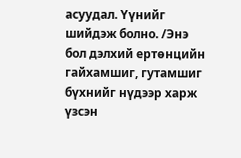асуудал. Үүнийг шийдэж болно. /Энэ бол дэлхий ертөнцийн гайхамшиг, гутамшиг бүхнийг нүдээр харж үзсэн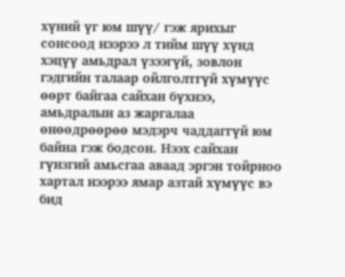хүний үг юм шүү/ гэж ярихыг сонсоод нээрээ л тийм шүү хүнд хэцүү амьдрал үзээгүй, зовлон гэдгийн талаар ойлголтгүй хүмүүс өөрт байгаа сайхан бүхнээ, амьдралын аз жаргалаа өнөөдрөөрөө мэдэрч чаддаггүй юм байна гэж бодсон. Нээх сайхан гүнзгий амьсгаа аваад эргэн тойрноо хартал нээрээ ямар азтай хүмүүс вэ бид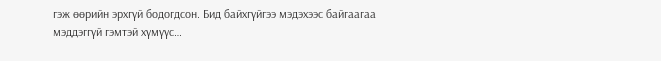гэж өөрийн эрхгүй бодогдсон. Бид байхгүйгээ мэдэхээс байгаагаа мэддэггүй гэмтэй хүмүүс…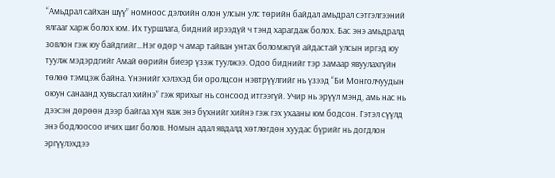“Амьдрал сайхан шүү” номноос дэлхийн олон улсын улс төрийн байдал амьдрал сэтгэлгээний ялгааг харж болох юм. Их туршлага, бидний ирээдүй ч тэнд харагдаж болох. Бас энэ амьдралд зовлон гэж юу байдгийг…Нэг өдөр ч амар тайван унтах боломжгүй айдастай улсын иргэд юу туулж мэдэрдгийг Амай өөрийн биеэр үзэж туулжээ. Одоо биднийг тэр замаар явуулахгүйн төлөө тэмцэж байна. Үнэнийг хэлэхэд би оролцсон нэвтрүүлгийг нь үзээд “Би Монголчуудын оюун санаанд хувьсгал хийнэ” гэж ярихыг нь сонсоод итгээгүй. Учир нь эрүүл мэнд, амь нас нь дээсэн дөрөөн дээр байгаа хүн яаж энэ бүхнийг хийнэ гэж гэх ухааны юм бодсон. Гэтэл сүүлд энэ бодлоосоо ичих шиг болов. Номын адал явдалд хөтлөгдөн хуудас бүрийг нь догдлон эргүүлэхдээ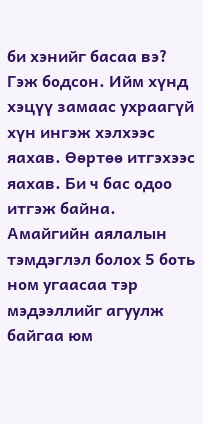би хэнийг басаа вэ? Гэж бодсон. Ийм хүнд хэцүү замаас ухраагүй хүн ингэж хэлхээс яахав. Өөртөө итгэхээс яахав. Би ч бас одоо итгэж байна. Амайгийн аялалын тэмдэглэл болох 5 боть ном угаасаа тэр мэдээллийг агуулж байгаа юм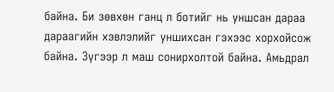байна. Би зөвхөн ганц л ботийг нь уншсан дараа дараагийн хэвлэлийг уншихсан гэхээс хорхойсож байна. Зүгээр л маш сонирхолтой байна. Амьдрал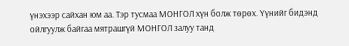үнэхээр сайхан юм аа. Тэр тусмаа МОНГОЛ хүн болж төрөх. Үүнийг бидэнд ойлгуулж байгаа мятрашгүй МОНГОЛ залуу танд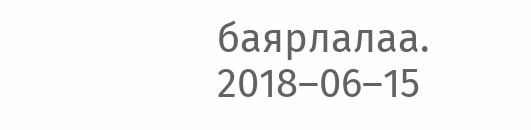баярлалаа.
2018–06–15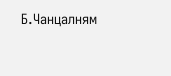Б.Чанцалням